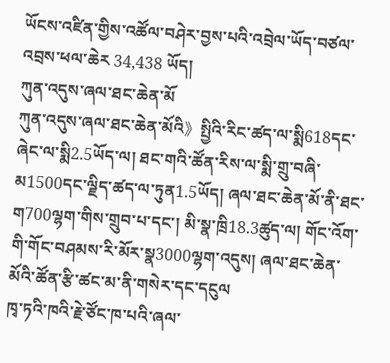ཡོངས་འཛིན་གྱིས་འཚོལ་བཤེར་བྱས་པའི་འབྲེལ་ཡོད་བཙལ་འབྲས་ཕལ་ཆེར 34,438 ཡོད།
ཀུན་འདུས་ཞལ་ཐང་ཆེན་མོ
ཀུན་འདུས་ཞལ་ཐང་ཆེན་མོའི》སྤྱིའི་རིང་ཚད་ལ་སྨི618དང་ཞེང་ལ་སྨི2.5ཡོད་ལ། ཐང་གའི་ཚོན་རིས་ལ་སྨི་གྲུ་བཞི་མ1500དང་ལྗིད་ཚད་ལ་ཏུན1.5ཡོད། ཞལ་ཐང་ཆེན་མོ་ནི་ཐང་ག700ལྷག་གིས་གྲུབ་པ་དང་། མི་སྣ་ཁྲི18.3ཚུད་ལ། གོང་འོག་གི་གོང་བཤམས་རི་མོར་སྣ3000ལྷག་འདུས། ཞལ་ཐང་ཆེན་མོའི་ཚོན་རྩི་ཚང་མ་ནི་གསེར་དང་དངུལ
ཁྭ་ཏའི་ཁའི་རྗེ་ཙོང་ཁ་པའི་ཞལ་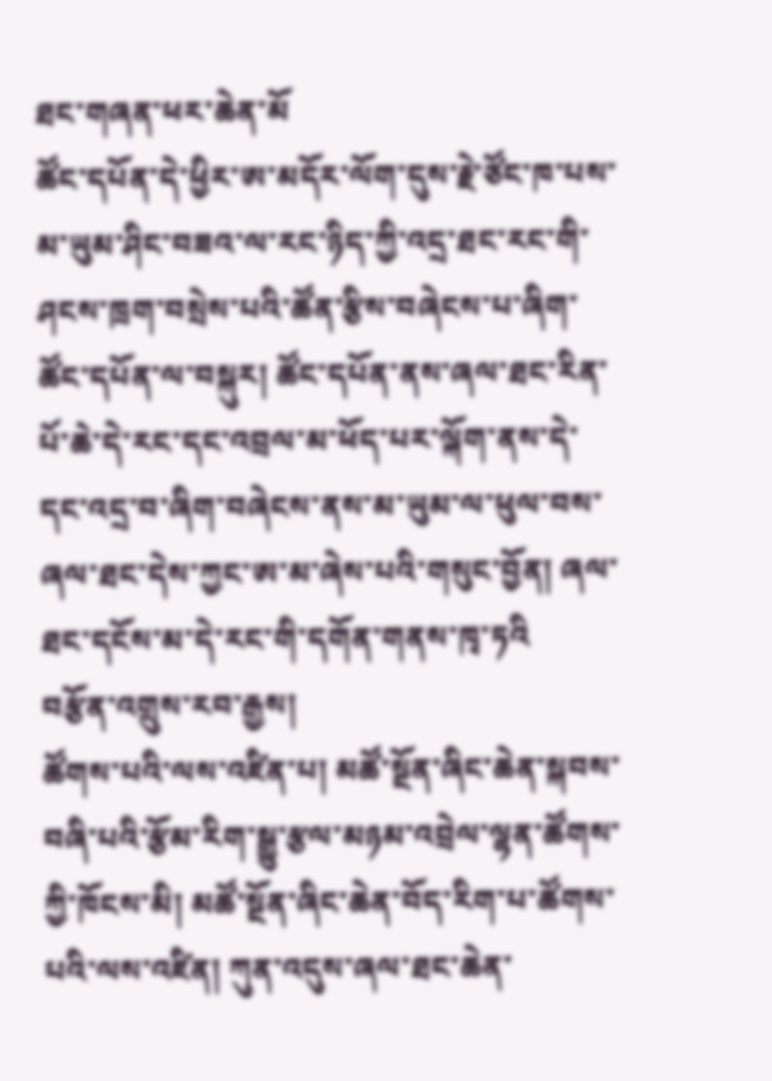ཐང་གཞན་ཕར་ཆེན་མོ
ཚོང་དཔོན་དེ་ཕྱིར་ཨ་མདོར་ལོག་དུས་རྗེ་ཙོང་ཁ་པས་མ་ཡུམ་ཤིང་བཟའ་ལ་རང་ཉིད་ཀྱི་འདྲ་ཐང་རང་གི་ཤངས་ཁྲག་བསྲེས་པའི་ཚོན་རྩིས་བཞེངས་པ་ཞིག་ཚོང་དཔོན་ལ་བསྐུར། ཚོང་དཔོན་ནས་ཞལ་ཐང་རིན་པོ་ཆེ་དེ་རང་དང་འབྲལ་མ་ཕོད་པར་ལྐོག་ནས་དེ་དང་འདྲ་བ་ཞིག་བཞེངས་ནས་མ་ཡུམ་ལ་ཕུལ་བས་ཞལ་ཐང་དེས་ཀྱང་ཨ་མ་ཞེས་པའི་གསུང་བྱོན། ཞལ་ཐང་དངོས་མ་དེ་རང་གི་དགོན་གནས་ཁྭ་ཏའི
བརྩོན་འགྲུས་རབ་རྒྱས།
ཚོགས་པའི་ལས་འཛིན་པ། མཚོ་སྔོན་ཞིང་ཆེན་སྐབས་བཞི་པའི་རྩོམ་རིག་སྒྱུ་རྩལ་མཉམ་འབྲེལ་ལྷན་ཚོགས་ཀྱི་ཁོངས་མི། མཚོ་སྔོན་ཞིང་ཆེན་བོད་རིག་པ་ཚོགས་པའི་ལས་འཛིན། ཀུན་འདུས་ཞལ་ཐང་ཆེན་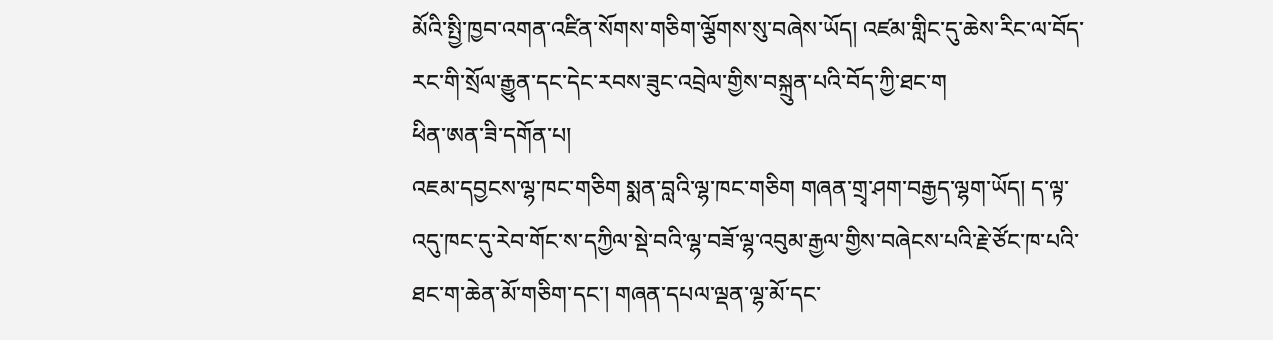མོའི་སྤྱི་ཁྱབ་འགན་འཛིན་སོགས་གཅིག་ལྕོགས་སུ་བཞེས་ཡོད། འཛམ་གླིང་དུ་ཆེས་རིང་ལ་བོད་རང་གི་སྲོལ་རྒྱུན་དང་དེང་རབས་ཟུང་འབྲེལ་གྱིས་བསྐྲུན་པའི་བོད་ཀྱི་ཐང་ག
ཕིན་ཨན་ཟི་དགོན་པ།
འཇམ་དབྱངས་ལྷ་ཁང་གཅིག སྨན་བླའི་ལྷ་ཁང་གཅིག གཞན་གྲྭ་ཤག་བརྒྱད་ལྷག་ཡོད། ད་ལྟ་འདུ་ཁང་དུ་རེབ་གོང་ས་དཀྱིལ་སྡེ་བའི་ལྷ་བཟོ་ལྷ་འབུམ་རྒྱལ་གྱིས་བཞེངས་པའི་རྗེ་ཙོང་ཁ་པའི་ཐང་ག་ཆེན་མོ་གཅིག་དང་། གཞན་དཔལ་ལྡན་ལྷ་མོ་དང་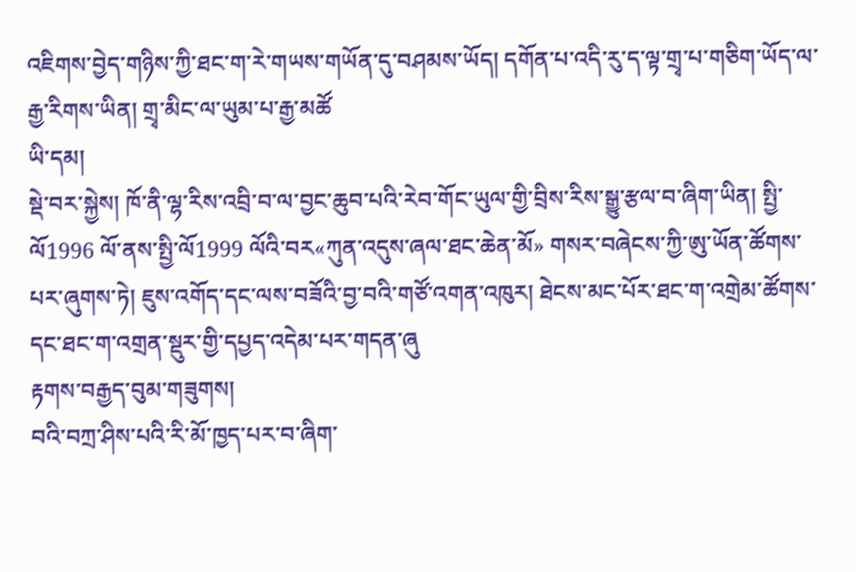འཇིགས་བྱེད་གཉིས་ཀྱི་ཐང་ག་རེ་གཡས་གཡོན་དུ་བཤམས་ཡོད། དགོན་པ་འདི་རུ་ད་ལྟ་གྲྭ་པ་གཅིག་ཡོད་ལ་རྒྱ་རིགས་ཡིན། གྲྭ་མིང་ལ་ཡུམ་པ་རྒྱ་མཚོ
ཡི་དམ།
སྡེ་བར་སྐྱེས། ཁོ་ནི་ལྷ་རིས་འབྲི་བ་ལ་བྱང་ཆུབ་པའི་རེབ་གོང་ཡུལ་གྱི་བྲིས་རིས་སྒྱུ་རྩལ་བ་ཞིག་ཡིན། སྤྱི་ལོ1996 ལོ་ནས་སྤྱི་ལོ1999 ལོའི་བར«ཀུན་འདུས་ཞལ་ཐང་ཆེན་མོ» གསར་བཞེངས་ཀྱི་ཨུ་ཡོན་ཚོགས་པར་ཞུགས་ཏེ། ཇུས་འགོད་དང་ལས་བཟོའི་བྱ་བའི་གཙོ་འགན་འཁུར། ཐེངས་མང་པོར་ཐང་ག་འགྲེམ་ཚོགས་དང་ཐང་ག་འགྲན་སྡུར་གྱི་དཔྱད་འདེམ་པར་གདན་ཞུ
རྟགས་བརྒྱད་བུམ་གཟུགས།
བའི་བཀྲ་ཤིས་པའི་རི་མོ་ཁྱད་པར་བ་ཞིག་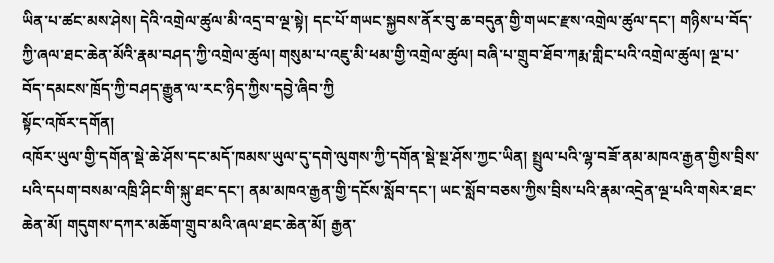ཡིན་པ་ཚང་མས་ཤེས། དེའི་འགྲེལ་ཚུལ་མི་འདྲ་བ་ལྔ་སྟེ། དང་པོ་གཡང་སྐྱབས་ནོར་བུ་ཆ་བདུན་གྱི་གཡང་རྫས་འགྲེལ་ཚུལ་དང་། གཉིས་པ་བོད་ཀྱི་ཞལ་ཐང་ཆེན་མོའི་རྣམ་བཤད་ཀྱི་འགྲེལ་ཚུལ། གསུམ་པ་འཇུ་མི་ཕམ་གྱི་འགྲེལ་ཚུལ། བཞི་པ་གྲུབ་ཐོབ་ཀརྨ་གླིང་པའི་འགྲེལ་ཚུལ། ལྔ་པ་བོད་དམངས་ཁྲོད་ཀྱི་བཤད་རྒྱུན་ལ་རང་ཉིད་ཀྱིས་དབྱེ་ཞིབ་ཀྱི
སྟོང་འཁོར་དགོན།
འཁོར་ཡུལ་གྱི་དགོན་སྡེ་ཆེ་ཤོས་དང་མདོ་ཁམས་ཡུལ་དུ་དགེ་ལུགས་ཀྱི་དགོན་སྡེ་སྔ་ཤོས་ཀྱང་ཡིན། སྤྲུལ་པའི་ལྷ་བཟོ་ནམ་མཁའ་རྒྱན་གྱིས་བྲིས་པའི་དཔག་བསམ་འཁྲི་ཤིང་གི་སྐུ་ཐང་དང་། ནམ་མཁའ་རྒྱན་གྱི་དངོས་སློབ་དང་། ཡང་སློབ་བཅས་ཀྱིས་བྲིས་པའི་རྣམ་འདྲེན་ལྔ་པའི་གསེར་ཐང་ཆེན་མོ། གདུགས་དཀར་མཆོག་གྲུབ་མའི་ཞལ་ཐང་ཆེན་མོ། རྒྱན་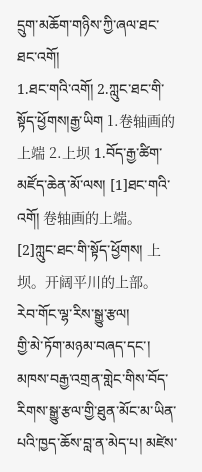དྲུག་མཆོག་གཉིས་ཀྱི་ཞལ་ཐང་
ཐང་འགོ།
1.ཐང་གའི་འགོ། 2.ཀླུང་ཐང་གི་སྟོད་ཕྱོགས།རྒྱ་ཡིག 1.卷轴画的上端 2.上坝 1.བོད་རྒྱ་ཚིག་མཛོད་ཆེན་མོ་ལས། [1]ཐང་གའི་འགོ། 卷轴画的上端。[2]ཀླུང་ཐང་གི་སྟོད་ཕྱོགས། 上坝。开阔平川的上部。
རེབ་གོང་ལྷ་རིས་སྒྱུ་རྩལ།
གྱི་མེ་ཏོག་མཉམ་བཞད་དང་། མཁས་བརྒྱ་འགྲན་གླེང་གིས་བོད་རིགས་སྒྱུ་རྩལ་གྱི་ཐུན་མོང་མ་ཡིན་པའི་ཁྱད་ཆོས་བླ་ན་མེད་པ། མཛེས་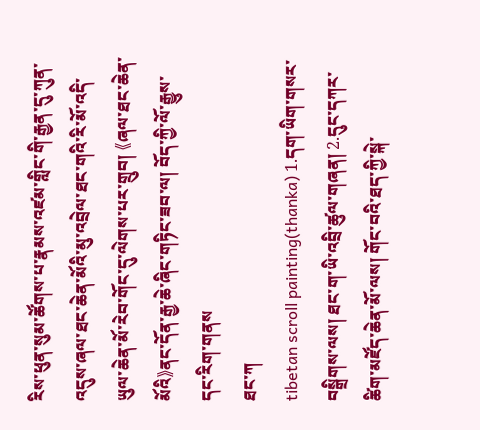རིས་ཕུན་སུམ་ཚོགས་པ་རྣམས་འཛམ་གླིང་གི་རྒྱན་དུ་ཀུན་འདུས་ཞལ་ཐང་ཆེན་མོའི་མུ་འབྲེལ་ཐང་གའི་རི་མོ་འདི་ཡུལ་ཆེན་མོ་རེབ་གོང་དུ་ལེགས་པར་གྲུབ། 《ཞལ་ཐང་ཆེན་མོའི》ནང་དོན་རྒྱ་ཆེ་ཞིང་གཏིང་ཟབ་ལ། བོད་ཀྱི་ལོ་རྒྱུས་དང་རིག་གནས
ཐང་ཀ
tibetan scroll painting(thanka) 1.དག་ཡིག་གསར་བསྒྲིགས་ལས། ཐང་ག་ཡི་འབྲི་ཚུལ་གཞན། 2.དུང་དཀར་ཚིག་མཛོད་ཆེན་མོ་ལས། གོང་བའི་ཐད་ཀྱི་སྐེ་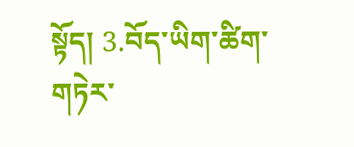སྟོད། 3.བོད་ཡིག་ཚིག་གཏེར་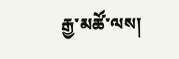རྒྱ་མཚོ་ལས།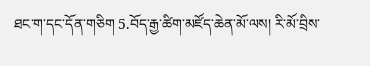ཐང་ག་དང་དོན་གཅིག 5.བོད་རྒྱ་ཚིག་མཛོད་ཆེན་མོ་ལས། རི་མོ་བྲིས་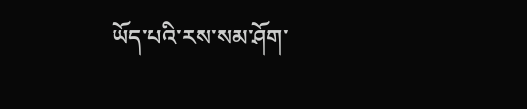ཡོད་པའི་རས་སམ་ཤོག་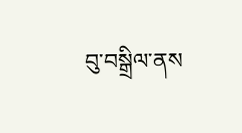བུ་བསྒྲིལ་ནས